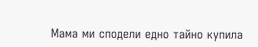Мама ми сподели едно тайно купила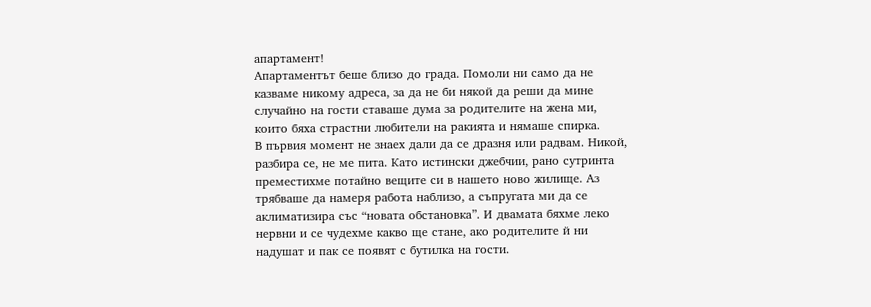апартамент!
Апартаментът беше близо до града. Помоли ни само да не казваме никому адреса, за да не би някой да реши да мине случайно на гости ставаше дума за родителите на жена ми, които бяха страстни любители на ракията и нямаше спирка.
В първия момент не знаех дали да се дразня или радвам. Никой, разбира се, не ме пита. Като истински джебчии, рано сутринта преместихме потайно вещите си в нашето ново жилище. Аз трябваше да намеря работа наблизо, а съпругата ми да се аклиматизира със “новата обстановка”. И двамата бяхме леко нервни и се чудехме какво ще стане, ако родителите й ни надушат и пак се появят с бутилка на гости.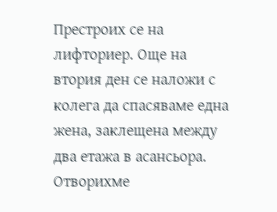Престроих се на лифториер. Още на втория ден се наложи с колега да спасяваме една жена, заклещена между два етажа в асансьора.
Отворихме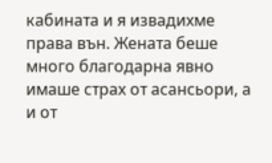кабината и я извадихме права вън. Жената беше много благодарна явно имаше страх от асансьори, а и от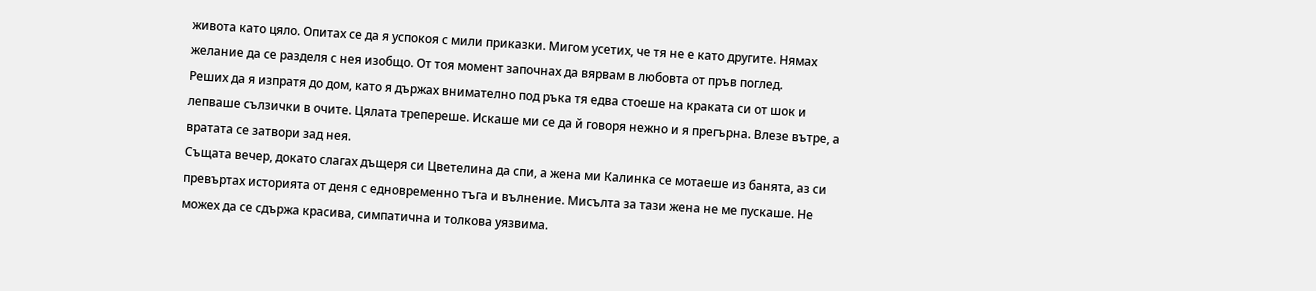живота като цяло. Опитах се да я успокоя с мили приказки. Мигом усетих, че тя не е като другите. Нямах желание да се разделя с нея изобщо. От тоя момент започнах да вярвам в любовта от пръв поглед.
Реших да я изпратя до дом, като я държах внимателно под ръка тя едва стоеше на краката си от шок и лепваше сълзички в очите. Цялата трепереше. Искаше ми се да й говоря нежно и я прегърна. Влезе вътре, а вратата се затвори зад нея.
Същата вечер, докато слагах дъщеря си Цветелина да спи, а жена ми Калинка се мотаеше из банята, аз си превъртах историята от деня с едновременно тъга и вълнение. Мисълта за тази жена не ме пускаше. Не можех да се сдържа красива, симпатична и толкова уязвима.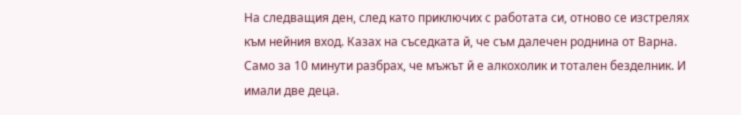На следващия ден, след като приключих с работата си, отново се изстрелях към нейния вход. Казах на съседката й, че съм далечен роднина от Варна. Само за 10 минути разбрах, че мъжът й е алкохолик и тотален безделник. И имали две деца.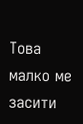Това малко ме засити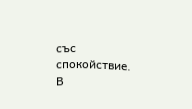със спокойствие. В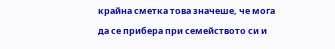крайна сметка това значеше, че мога да се прибера при семейството си и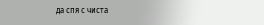да спя с чиста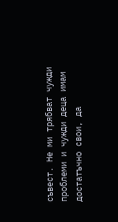съвест. Не ми трябват чужди проблеми и чужди деца имам достатъчно свои, да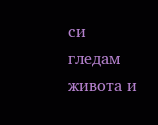си гледам живота и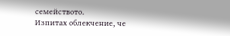семейството.
Изпитах облекчение, че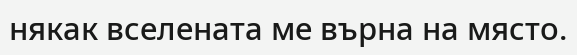някак вселената ме върна на място.